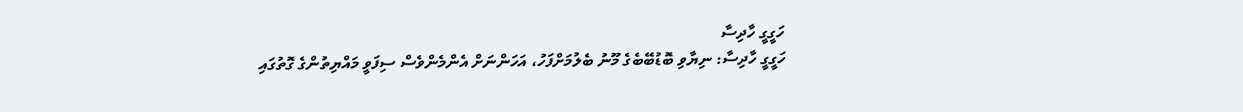ހަގީގީ ހާދިސާ
ހަގީގީ ހާދިސާ: ނިޔާވި ބޮޑުބޭބެގެ މޫނު ބެލުމަށްފަހު، އަހަންނަށް އެންމެންވެސް ސިފަވީ މައްޔިތުންގެ ގޮތުގައި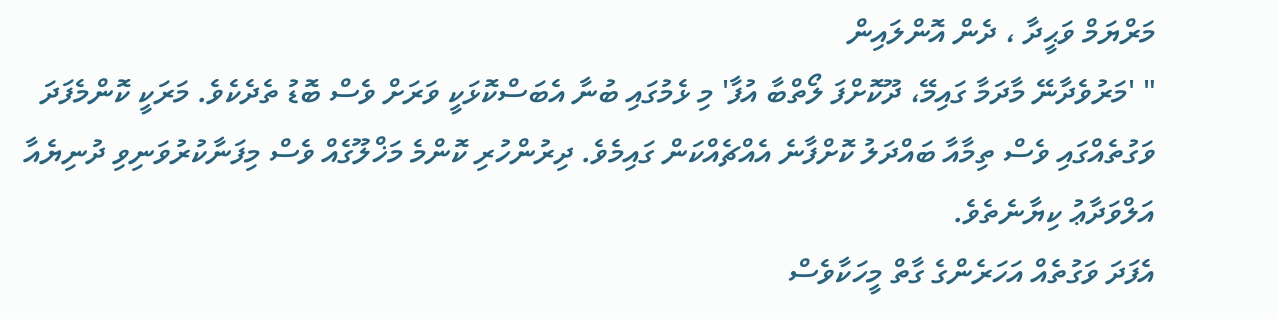މަރްޔަމް ވަޙީދާ ، ދެން އޮންލައިން
" 'މަރުވެދާނޭ މާދަމާ ގައިމޭ، ދޫކޮށްފަ ލޯތްބާ އުފާ' މި ޅެމުގައި ބުނާ އެބަސްކޮޅަކީ ވަރަށް ވެސް ބޮޑު ތެދެކެވެ. މަރަކީ ކޮންމެފަދަ ވަގުތެއްގައި ވެސް ތިމާއާ ބައްދަލު ކޮށްފާނެ އެއްޗެއްކަން ގައިމެވެ. ދިރުންހުރި ކޮންމެ މަޚްލޫގެއް ވެސް މިފަނާކުރުވަނިވި ދުނިޔެއާ އަލްވަދާޢު ކިޔާނެތެވެ.
އެފަދަ ވަގުތެއް އަހަރެންގެ ގާތް މީހަކާވެސް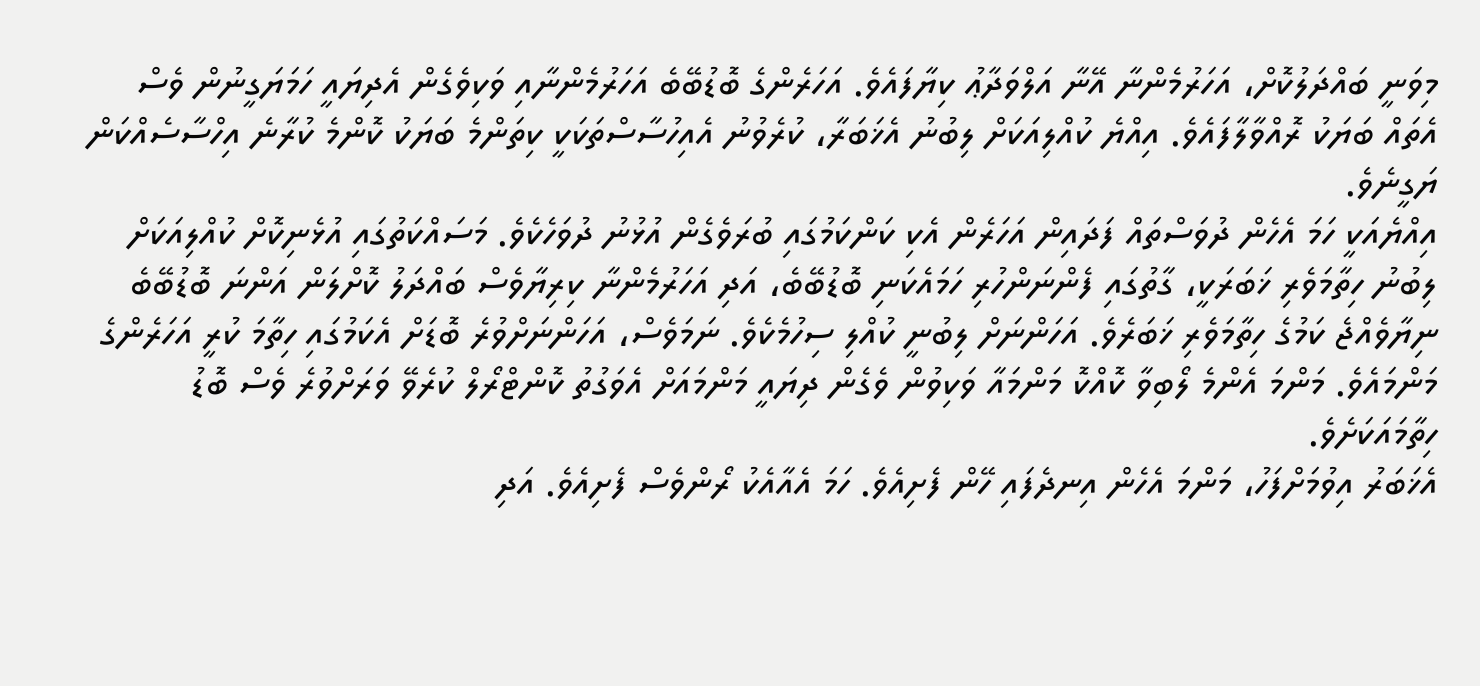މިވަނީ ބައްދަލުކޮށް، އަހަރުމެންނާ އޭނާ އަލްވަދާޢު ކިޔާފައެވެ. އަހަރެންގެ ބޮޑުބޭބެ އަހަރުމެންނާއި ވަކިވެގެން އެދިޔައީ ހަމަޔަގީނުން ވެސް އެތައް ބަޔަކު ރޮއްވާލާފައެވެ. އިއްޔެ ކުއްލިއަކަށް ލިބުނު އެޚަބަރާ، ކުރެވުނު އެއިހުސާސްތަކަކީ ކިތަންމެ ބަޔަކު ކޮންމެ ކުރާނެ އިހްސާސެއްކަން ޔަގީނެވެ.
އިއްޔެއަކީ ހަމަ އެހެން ދުވަސްތައް ފަދައިން އަހަރެން އެކި ކަންކަމުގައި ބުރަވެގެން އުޅުނު ދުވަހެކެވެ. މަސައްކަތުގައި އުޅެނިކޮށް ކުއްލިއަކަށް ލިބުނު ހިތާމަވެރި ޚަބަރަކީ، ގާތުގައި ފެންނަންހުރި ހަމައެކަނި ބޮޑުބޭބެ، އަދި އަހަރުމެންނާ ކިރިޔާވެސް ބައްދަލު ކޮށްލަން އަންނަ ބޮޑުބޭބެ ނިޔާވެއްޖެ ކަމުގެ ހިތާމަވެރި ޚަބަރެވެ. އަހަންނަށް ލިބުނީ ކުއްލި ސިހުމެކެވެ. ނަމަވެސް، އަހަންނަށްވުރެ ބޮޑަށް އެކަމުގައި ހިތާމަ ކުރީ އަހަރެންގެ މަންމައެވެ. މަންމަ އެންމެ ލޯބިވާ ކޮއްކޮ މަންމައާ ވަކިވުން ވެގެން ދިޔައީ މަންމައަށް އެވަގުތު ކޮންޓްރޯލް ކުރެވޭ ވަރަށްވުރެ ވެސް ބޮޑު ހިތާމައަކަށެވެ.
އެޚަބަރު އިވުމަށްފަހު، މަންމަ އެހެން އިނދެފައި ހޭން ފެށިއެވެ. ހަމަ އެއާއެކު ރޯންވެސް ފެށިއެވެ. އަދި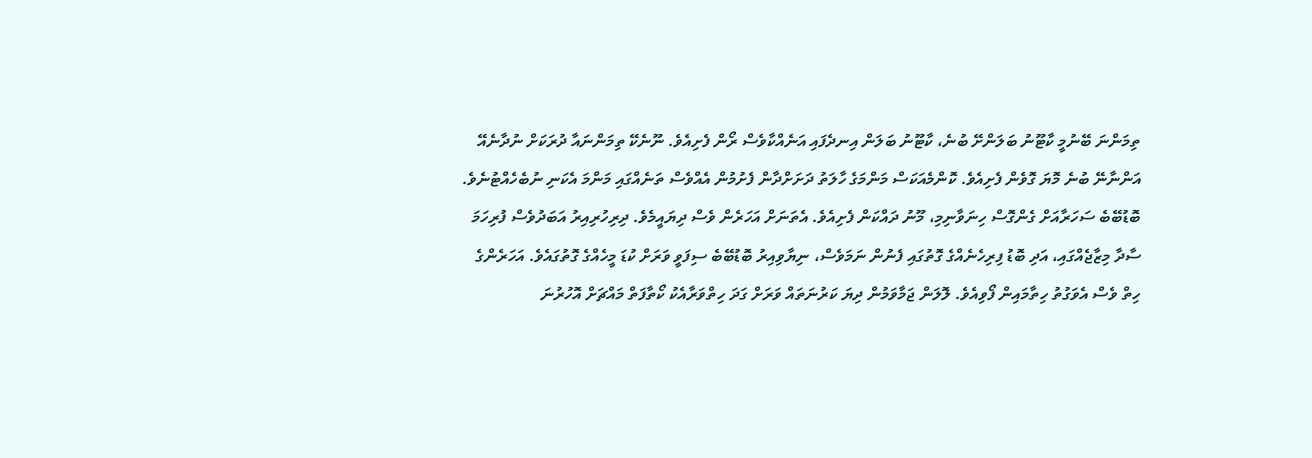ތިމަންނަ ބޭނުމީ ކާޓޫނު ބަލަންށޭ ބުނެ، ކާޓޫނު ބަލަން އިނދެފައި އަނެއްކާވެސް ރޯން ފެށިއެވެ. ނޫނެކޭ ތިމަންނައާ ދުރަކަށް ނުދާނެއޭ އަންނާނޭ ބުނެ މޮޔަ ގޮވެން ފެށިއެވެ. ކޮންމެއަކަސް މަންމަގެ ހާލަތު ދަށަށްދާން ފެށުމުން އެއްވެސް ތަނެއްގައި މަންމަ އެކަނި ނުބެހެއްޓުނެވެ.
ބޮޑުބޭބެ ސަހަރާއަށް ގެންގޮސް ހިނަވާނިމި، މޫނު ދައްކަން ފެށިއެވެ. އެތަނަށް އަހަރެން ވެސް ދިޔައީމެވެ. ދިރިހުރިއިރު އަބަދުވެސް ފުރިހަމަ ސާދާ މިޒާޖެއްގައި، އަދި ބޮޑު ފިރިހެނެއްގެ ގޮތުގައި ފެނުން ނަމަވެސް، ނިޔާވިއިރު ބޮޑުބޭބެ ސިފަވީ ވަރަށް ކުޑަ މީހެއްގެ ގޮތުގައެވެ. އަހަރެންގެ ހިތް ވެސް އެވަގުތު ހިތާމައިން ފޯވިއެވެ. ލޮލަން ޖަމާވަމުން ދިޔަ ކަރުނަތައް ވަރަށް ގަދަ ހިތްވަރާއެކު ކޯތާފަތް މައްޗަށް އޮހުރުނަ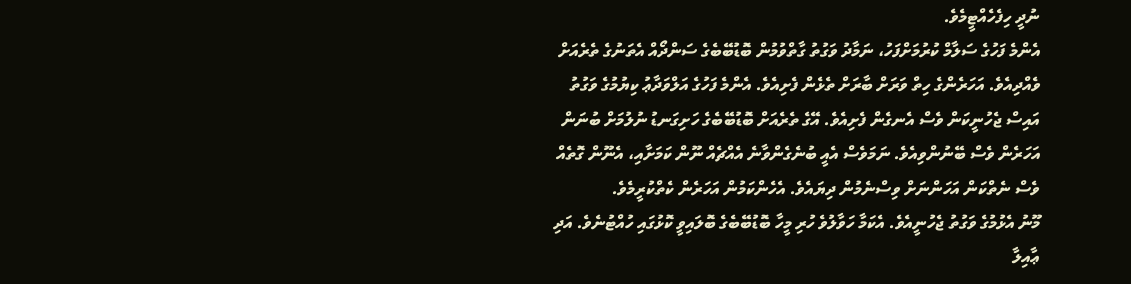ނުދީ ހިފެހެއްޓީމެވެ.
އެންމެ ފަހުގެ ސަލާމް ކުރުމަށްފަހު، ނަމާދު ވަގުތު ގާތްވުމުން ބޮޑުބޭބެގެ ސަންދޯއް އެތަނުގެ ތެރެއަށް ވެއްދިއެވެ. އަހަރެންގެ ހިތް ވަރަށް ބާރަށް ތެޅެން ފެށިއެވެ. އެންމެ ފަހުގެ އަލްވަދާޢު ކިޔުމުގެ ވަގުތު އައިސް ޖެހުނީކަން ވެސް އެނގެން ފެށިއެވެ. އޭގެ ތެރެއަށް ބޮޑުބޭބެގެ ހަށިގަނޑު ނުލުމަށް ބުނަން އަހަރެން ވެސް ބޭނުންވިއެވެ. ނަމަވެސް އެއީ ބުނެގެންވާނެ އެއްޗެއް ނޫން ކަމަށާއި، އެނޫން ގޮތެއް ވެސް ނެތްކަން އަހަންނަށް ވިސްނެމުން ދިޔައެވެ. އެހެންކަމުން އަހަރެން ކެތްކުރީމެވެ.
މޫނު އެޅުމުގެ ވަގުތު ޖެހުނީއެވެ. އެކަމާ ހަވާލުވެ ހުރި މީހާ ބޮޑުބޭބެގެ ބޮލައިވީ ކޮޅުގައި ހުއްޓުނެވެ. އަދި ޢާއިލާ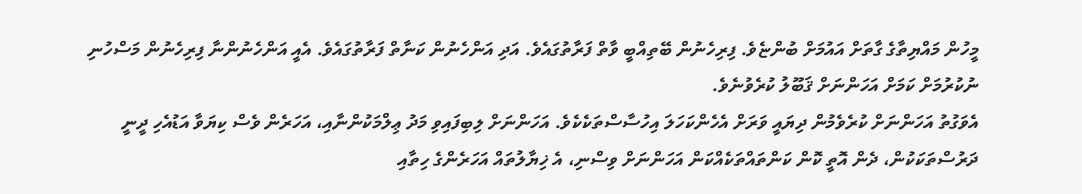މީހުން މައްޔިތާގެ ގާތަށް އައުމަށް ބުންޏެވެ. ފިރިހެނުން ބޭތިއްބީ ވާތް ފަރާތުގައެވެ. އަދި އަންހެނުން ކަނާތް ފަރާތުގައެވެ. އެއީ އަންހެނުންނާ ފިރިހެނުން މަސްހުނި ނުކުރުމަށް ކަމަށް އަހަންނަށް ޤަބޫލު ކުރެވުނެވެ.
އެވަގުތު އަހަންނަށް ކުރެވެމުން ދިޔައީ ވަރަށް އެހެންކަހަލަ އިހުސާސްތަކެކެވެ. އަހަންނަށް ލިބިފައިވި މަދު ޢިލްމަކުންނާއި، އަހަރެން ވެސް ކިޔަވާ އަޑުއެހި ދީނީ ދަރުސްތަކަކުން، ދެން އޮތީ ކޮން ކަންތައްތަކެއްކަން އަހަންނަށް ވިސްނި، އެ ޚިޔާލުތައް އަހަރެންގެ ހިތާއި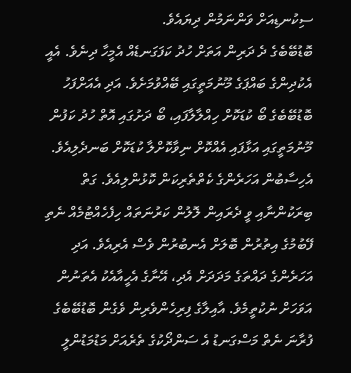ސިކުނޑިއަށް ވަންނަމުން ދިޔައެވެ.
ބޮޑުބޭބެގެ ދެ ދަރިން އަތަށް ހުދު ކަފަގަނޑެއް އެމީހާ ދިނެވެ. އެއީ އެކުދިންގެ ބައްޕަގެ މޫނުމަތީގައި ބޭއްވުމަށެވެ. އަދި އެއަށްފަހު ބޮޑުބޭބެގެ ބޯ ކުޑަކޮށް ހިއްލާލާފައި، ބޯ ދަށުގައި އޮތް ހުދު ކަފުން މޫނުމަތީގައި އަޅާފައި އެއްކޮށް ނިވާކޮށްލާ ކުޑަކޮށް ބަނދެލިއެވެ. އެހިސާބުން އަހަރެންގެ ކެތްތެރިކަން ކޮޅުންލިއެވެ. ގަތް ބިރަކުންނާއި ވީ ދެރައިން ލޮލުން ކަރުނަތައް ހިފެހެއްޓުމެއް ނެތި ފޭބުމުގެ އިތުރުން ބޮލަށް އެނބުރުން ވެސް އެރިއެވެ. އަދި އަހަރެންގެ ދައްތަގެ މަދަދަށް އެދި، އޭނާގެ އެހީއާއެކު އެތަނުން އަވަހަށް ނުކުތީމެވެ. އާއިލާގެ ފިރިހެންވެރިން ވެގެން ބޮޑުބޭބެގެ ފުރާނަ ނެތް މަސްގަނޑު އެ ސަންދޯކުގެ ތެރެއަށް މަޑުމަޑުންލީ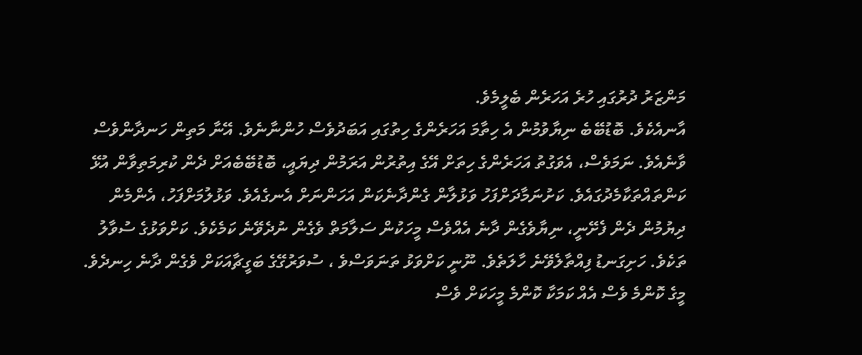މަންޒަރު ދުރުގައި ހުރެ އަހަރެން ބެލީމެވެ.
އާނއެކެވެ. ބޮޑުބޭބެ ނިޔާވުމުން އެ ހިތާމަ އަހަރެންގެ ހިތުގައި އަބަދުވެސް ހުންނާނެވެ. އޭނާ މަތިން ހަނދާންވެސް ވާނެއެވެ. ނަމަވެސް، އެވަގުތު އަހަރެންގެ ހިތަށް އޭގެ އިތުރުން އަރަމުން ދިޔައީ، ބޮޑުބޭބެއަށް ދެން ކުރިމަތިވާން އުޅޭ ކަންތައްތަކާމެދުގައެވެ. ކަށުނަމާދަށްފަހު ވަޅުލާން ގެންދާނެކަން އަހަންނަށް އެނގެއެވެ. ވަޅުލުމަށްފަހު، އެންމެން ދިޔުމުން ދެން ފެށޭނީ، ނިޔާވެގެން ދާނެ އެއްވެސް މީހަކުން ސަލާމަތް ވެގެން ނުދެވޭނެ ކަމެކެވެ. ކަށްވަޅުގެ ސުވާލު ތަކެވެ. ހަށިގަނޑު ފިއްތާލެވޭނެ ހާލަތެވެ. ނޫނީ ކަށްވަޅު ތަނަވަސްވެ ، ސުވަރުގޭގެ ބަގީޗާއަކަށް ވެގެން ދާނެ ހިނދެވެ.
މީގެ ކޮންމެ ވެސް އެއް ކަމަކާ ކޮންމެ މީހަކަށް ވެސް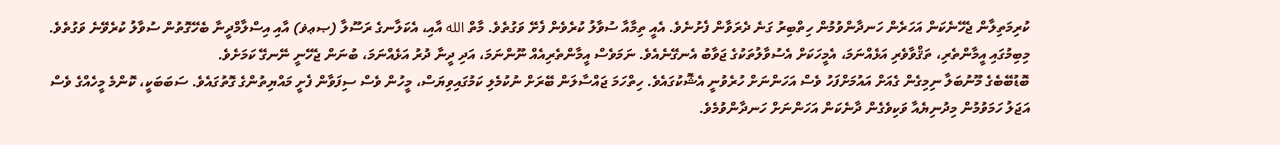ކުރިމަތިލާން ޖެހޭނެކަން އަހަރެން ހަނދާންވުމުން ހިތްބިރު ގަނެ ދެރަވާން ފެށުނެވެ. އެއީ ތިމާއާ ސުވާލު ކުރެވެން ފެށޭ ވަގުތެވެ. މާތް الله އާއި، އެކަލާނގެ ރަސޫލާ (ޞޢޥ) އާއި އިސްލާމްދީނާ ބެހޭގޮތުން ސުވާލު ކުރެވޭނެ ވަގުތެވެ. މިބިމުގައި އީމާންތެރި، ތަޤްވާވެރި އަޅެއްނަމަ، އެމީހަކަށް އެސުވާލުތަކުގެ ޖަވާބު އެނގޭނެއެވެ. ނަމަވެސް އީމާންތެރިއެއް ނޫންނަމަ، އަދި ދީނާ ދުރު އަޅެއްނަމަ، ބުނަން ޖެހޭނީ ނޭނގޭ ކަމަށެވެ.
ބޮޑުބޭބެގެ މޫނުބަލާ ނިމިގެން ގެއަށް އައުމަށްފަހު ވެސް އަހަންނަށް ހުރެވުނީ އެޝޮކުގައެވެ. ހިތްހަމަ ޖައްސާލަން ބޭރަށް ނުކުމެލި ކަމުގައިވިޔަސް، މީހުން ވެސް ސިފަވާން ފެށީ މައްޔިތުންގެ ގޮތުގައެވެ. ސަބަބަކީ، ކޮންމެ މީހެއްގެ ވެސް އަޖަލު ހަމަވުމުން މިދުނިޔެއާ ވަކިވެގެން ދާނެކަން އަހަންނަށް ހަނދާންވުމެވެ.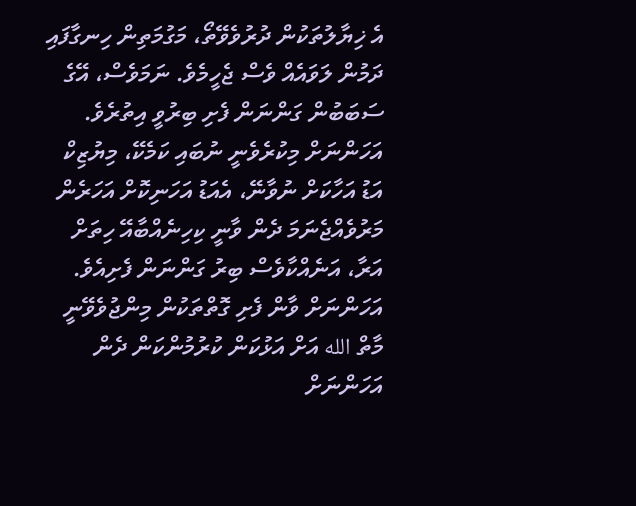އެ ޚިޔާލުތަކުން ދުރުވެވޭތޯ، މަގުމަތިން ހިނގާފައި ދަމުން ލަވައެއް ވެސް ޖެހީމެވެ. ނަމަވެސް، އޭގެ ސަބަބުން ގަންނަން ފެށި ބިރުވީ އިތުރެވެ. އަހަންނަށް މިކުރެވެނީ ނުބައި ކަމެކޭ، މިޔުޒިކް އަޑު އަހާކަށް ނުވާނޭ، އެއަޑު އަހަނިކޮށް އަހަރެން މަރުވެއްޖެނަމަ ދެން ވާނީ ކިހިނެއްބާއޭ ހިތަށް އަރާ، އަނެއްކާވެސް ބިރު ގަންނަން ފެށިއެވެ.
އަހަންނަށް ވާން ފެށި ގޮތްތަކުން މިންޖުވެވޭނީ މާތް الله އަށް އަޅުކަން ކުރުމުންކަން ދެން އަހަންނަށް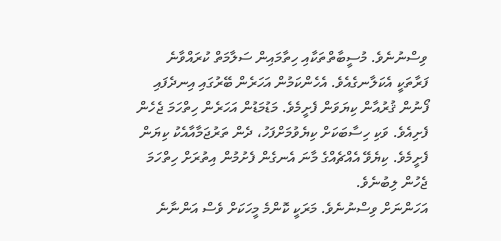ވިސްނުނެވެ. މުސީބާތްތަކާއި ހިތާމައިން ސަލާމަތް ކުރައްވާނެ ފަރާތަކީ އެކަލާނގެއެވެ. އެހެންކަމުން އަހަރެން ބޭރުގައި އިނދެފައި ފޯނުން ޤުރުއާން ކިޔަވަން ފެށީމެވެ. މަޑުމަޑުން އަހަރެން ހިތްހަމަ ޖެހެން ފެށިއެވެ. ވަކި ހިސާބަކަށް ކިޔެވުމަށްފަހު، ދެން ތަރުޖަމާއާއެކު ކިޔަން ފެށީމެވެ. ކިޔެވޭ އެއްޗެއްގެ މާނަ އެނގެން ފެށުމުން އިތުރަށް ހިތްހަމަ ޖެހުން ލިބުނެވެ.
އަހަންނަށް ވިސްނުނެވެ. މަރަކީ ކޮންމެ މީހަކަށް ވެސް އަންނާނެ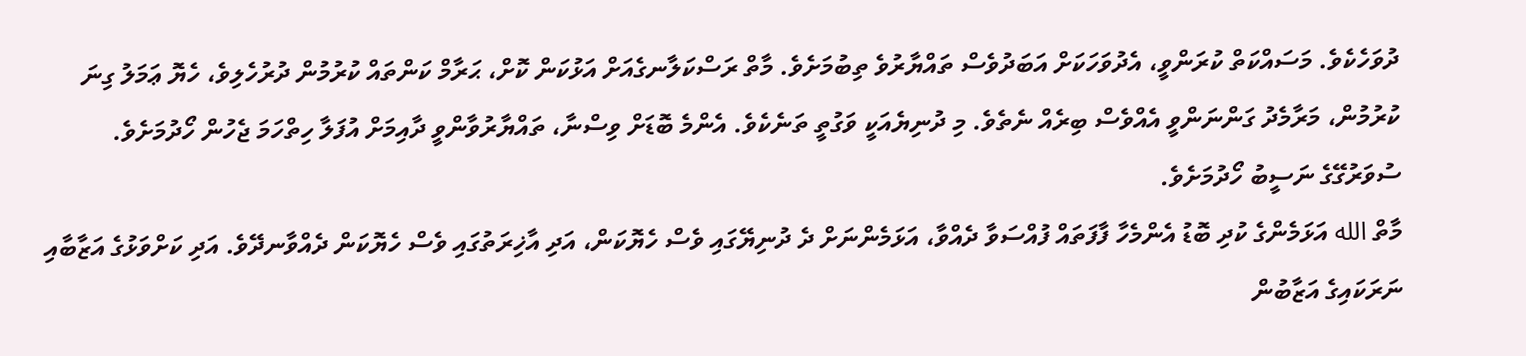ދުވަހެކެވެ. މަސައްކަތް ކުރަންވީ، އެދުވަހަކަށް އަބަދުވެސް ތައްޔާރުވެ ތިބުމަށެވެ. މާތް ރަސްކަލާނގެއަށް އަޅުކަން ކޮށް، ޙަރާމް ކަންތައް ކުރުމުން ދުރުހެލިވެ، ހެޔޮ ޢަމަލު ގިނަ ކުރުމުން، މަރާމެދު ގަންނަންވީ އެއްވެސް ބިރެއް ނެތެވެ. މި ދުނިޔެއަކީ ވަގުތީ ތަނެކެވެ. އެންމެ ބޮޑަށް ވިސްނާ، ތައްޔާރުވާންވީ ދާއިމަށް އުފަލާ ހިތްހަމަ ޖެހުން ހޯދުމަށެވެ. ސުވަރުގޭގެ ނަސީބު ހޯދުމަށެވެ.
މާތް الله އަޅަމެންގެ ކުދި ބޮޑު އެންމެހާ ފާފަތައް ފުއްސަވާ ދެއްވާ، އަޅަމެންނަށް ދެ ދުނިޔޭގައި ވެސް ހެޔޮކަން، އަދި އާޚިރަތުގައި ވެސް ހެޔޮކަން ދެއްވާނދޭވެ. އަދި ކަށްވަޅުގެ އަޒާބާއި ނަރަކައިގެ އަޒާބުން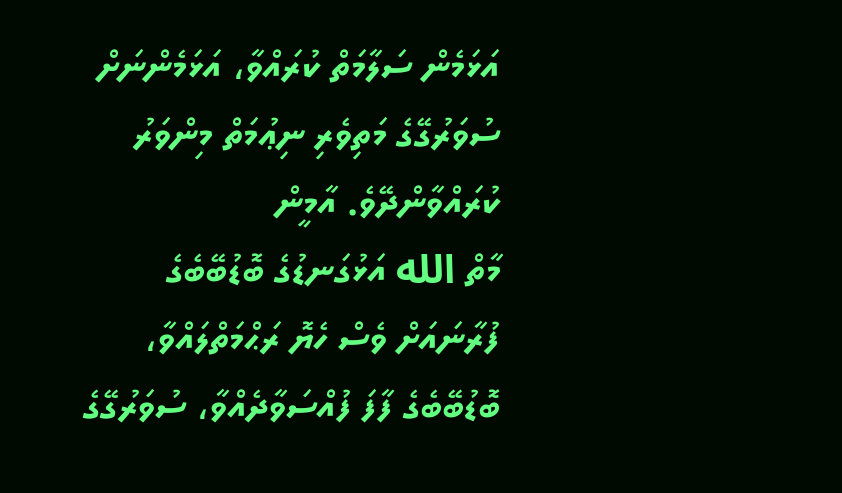އަޅަމެން ސަލާމަތް ކުރައްވާ، އަޅަމެންނަށް ސުވަރުގޭގެ މަތިވެރި ނިޢުމަތް މިންވަރު ކުރައްވާންދޭވެ. އާމީން
މާތް الله އަޅުގަނޑުގެ ބޮޑުބޭބެގެ ފުރާނައަށް ވެސް ހެޔޮ ރަޙްމަތްލައްވާ، ބޮޑުބޭބެގެ ފާފަ ފުއްސަވާދެއްވާ، ސުވަރުގޭގެ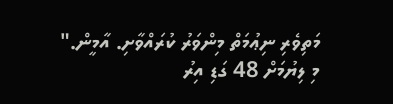މަތިވެރި ނިޢުމަތް މިންވަރު ކުރައްވާށި. އާމީން."
މި ލިޔުމަށް 48 ގަޑި އިރު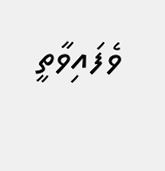ވެފައިވާތީ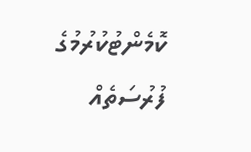ކޮމެންޓުކުރުމުގެ ފުރުސަތެއް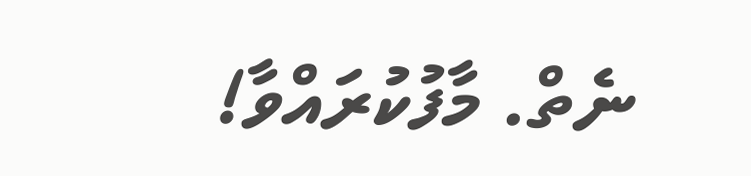ނެތް. މާފުކުރައްވާ!